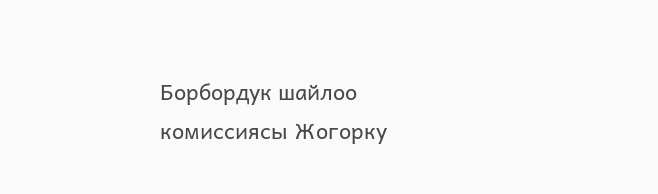Борбордук шайлоо комиссиясы Жогорку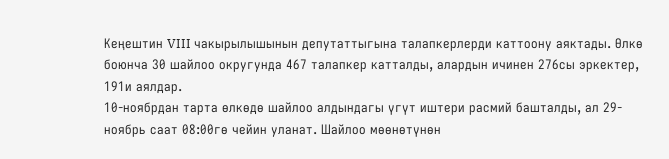Кеңештин VIII чакырылышынын депутаттыгына талапкерлерди каттоону аяктады. Өлкө боюнча 30 шайлоо округунда 467 талапкер катталды, алардын ичинен 276сы эркектер, 191и аялдар.
10-ноябрдан тарта өлкөдө шайлоо алдындагы үгүт иштери расмий башталды, ал 29-ноябрь саат 08:00гө чейин уланат. Шайлоо мөөнөтүнөн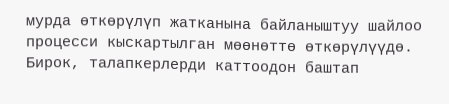мурда өткөрүлүп жатканына байланыштуу шайлоо процесси кыскартылган мөөнөттө өткөрүлүүдө. Бирок, талапкерлерди каттоодон баштап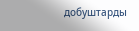добуштарды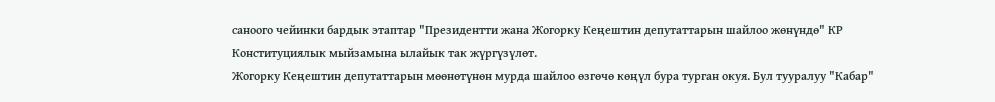саноого чейинки бардык этаптар "Президентти жана Жогорку Кеңештин депутаттарын шайлоо жөнүндө" КР Конституциялык мыйзамына ылайык так жүргүзүлөт.
Жогорку Кеңештин депутаттарын мөөнөтүнөн мурда шайлоо өзгөчө көңүл бура турган окуя. Бул тууралуу "Кабар"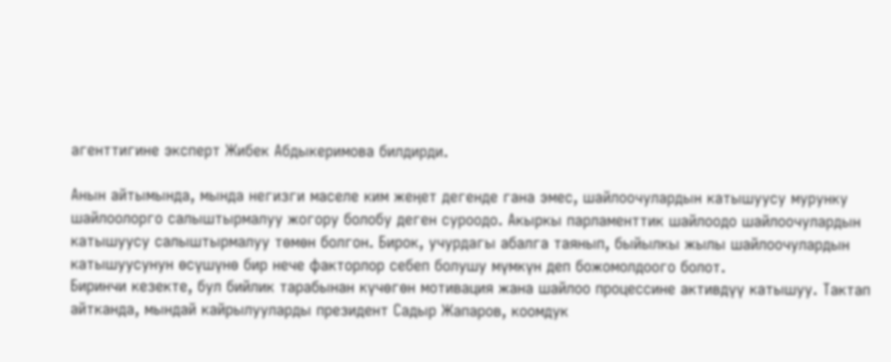агенттигине эксперт Жибек Абдыкеримова билдирди.

Анын айтымында, мында негизги маселе ким жеңет дегенде гана эмес, шайлоочулардын катышуусу мурунку шайлоолорго салыштырмалуу жогору болобу деген суроодо. Акыркы парламенттик шайлоодо шайлоочулардын катышуусу салыштырмалуу төмөн болгон. Бирок, учурдагы абалга таянып, быйылкы жылы шайлоочулардын катышуусунун өсүшүнө бир нече факторлор себеп болушу мүмкүн деп божомолдоого болот.
Биринчи кезекте, бул бийлик тарабынан күчөгөн мотивация жана шайлоо процессине активдүү катышуу. Тактап айтканда, мындай кайрылууларды президент Садыр Жапаров, коомдук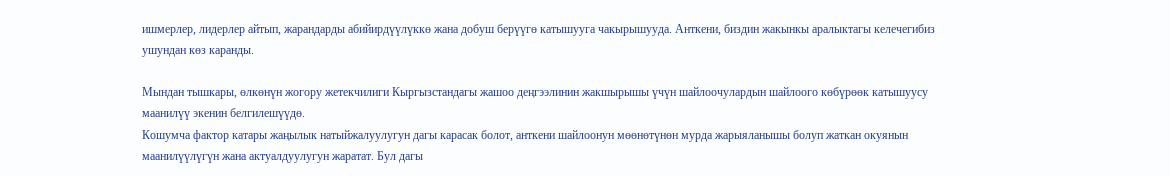ишмерлер, лидерлер айтып, жарандарды абийирдүүлүккө жана добуш берүүгө катышууга чакырышууда. Анткени, биздин жакынкы аралыктагы келечегибиз ушундан көз каранды.

Мындан тышкары, өлкөнүн жогору жетекчилиги Кыргызстандагы жашоо деңгээлинин жакшырышы үчүн шайлоочулардын шайлоого көбүрөөк катышуусу маанилүү экенин белгилешүүдө.
Кошумча фактор катары жаңылык натыйжалуулугун дагы карасак болот, анткени шайлоонун мөөнөтүнөн мурда жарыяланышы болуп жаткан окуянын маанилүүлүгүн жана актуалдуулугун жаратат. Бул дагы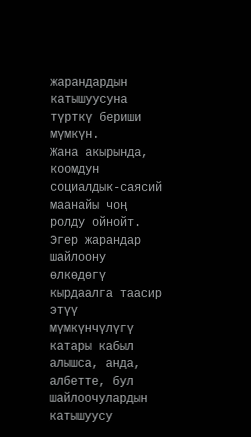жарандардын катышуусуна түрткү бериши мүмкүн.
Жана акырында, коомдун социалдык-саясий маанайы чоң ролду ойнойт. Эгер жарандар шайлоону өлкөдөгү кырдаалга таасир этүү мүмкүнчүлүгү катары кабыл алышса, анда, албетте, бул шайлоочулардын катышуусу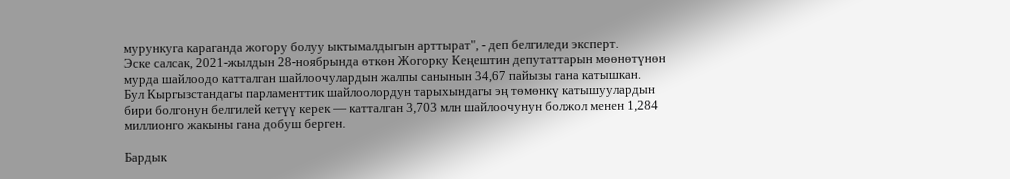мурункуга караганда жогору болуу ыктымалдыгын арттырат", - деп белгиледи эксперт.
Эске салсак, 2021-жылдын 28-ноябрында өткөн Жогорку Кеңештин депутаттарын мөөнөтүнөн мурда шайлоодо катталган шайлоочулардын жалпы санынын 34,67 пайызы гана катышкан.
Бул Кыргызстандагы парламенттик шайлоолордун тарыхындагы эң төмөнкү катышуулардын бири болгонун белгилей кетүү керек — катталган 3,703 млн шайлоочунун болжол менен 1,284 миллионго жакыны гана добуш берген.

Бардык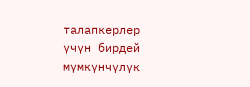талапкерлер үчүн бирдей мүмкүнчүлүк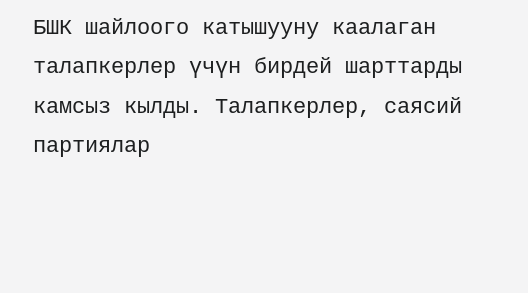БШК шайлоого катышууну каалаган талапкерлер үчүн бирдей шарттарды камсыз кылды. Талапкерлер, саясий партиялар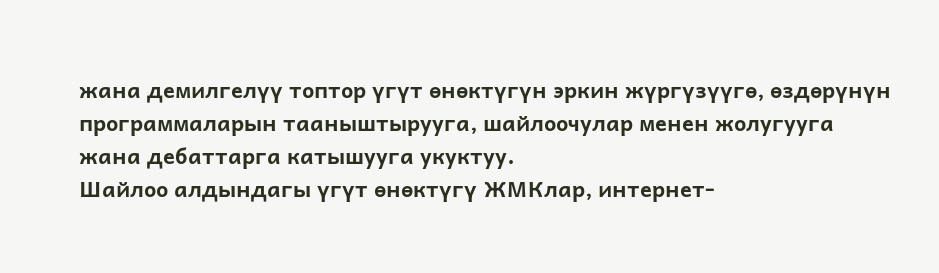жана демилгелүү топтор үгүт өнөктүгүн эркин жүргүзүүгө, өздөрүнүн программаларын тааныштырууга, шайлоочулар менен жолугууга жана дебаттарга катышууга укуктуу.
Шайлоо алдындагы үгүт өнөктүгү ЖМКлар, интернет-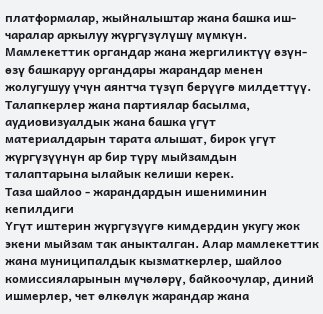платформалар, жыйналыштар жана башка иш-чаралар аркылуу жүргүзүлүшү мүмкүн. Мамлекеттик органдар жана жергиликтүү өзүн-өзү башкаруу органдары жарандар менен жолугушуу үчүн аянтча түзүп берүүгө милдеттүү.
Талапкерлер жана партиялар басылма, аудиовизуалдык жана башка үгүт материалдарын тарата алышат, бирок үгүт жүргүзүүнүн ар бир түрү мыйзамдын талаптарына ылайык келиши керек.
Таза шайлоо - жарандардын ишениминин кепилдиги
Үгүт иштерин жүргүзүүгө кимдердин укугу жок экени мыйзам так аныкталган. Алар мамлекеттик жана муниципалдык кызматкерлер, шайлоо комиссияларынын мүчөлөрү, байкоочулар, диний ишмерлер, чет өлкөлүк жарандар жана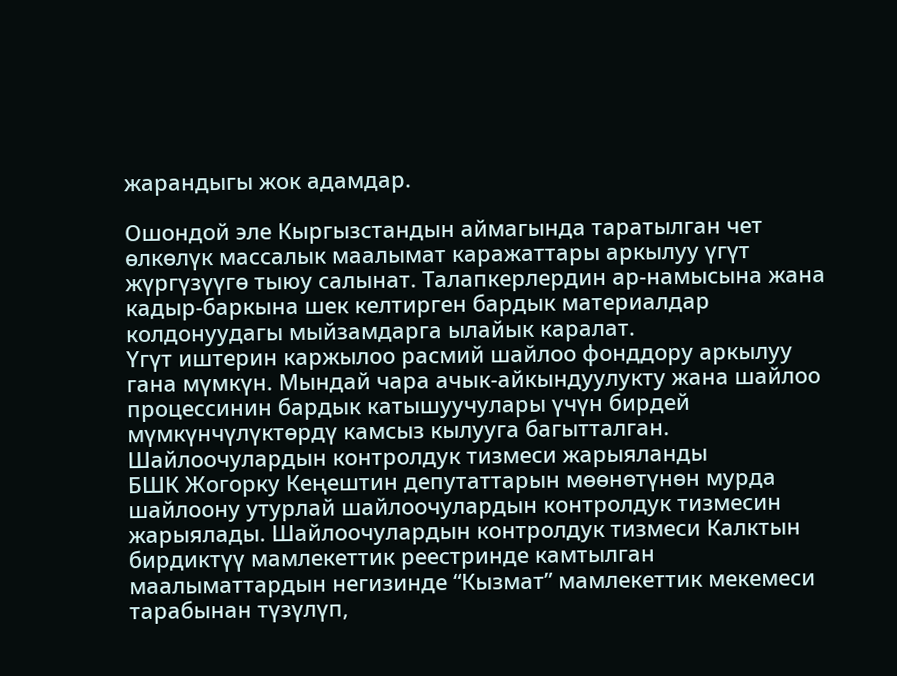жарандыгы жок адамдар.

Ошондой эле Кыргызстандын аймагында таратылган чет өлкөлүк массалык маалымат каражаттары аркылуу үгүт жүргүзүүгө тыюу салынат. Талапкерлердин ар-намысына жана кадыр-баркына шек келтирген бардык материалдар колдонуудагы мыйзамдарга ылайык каралат.
Үгүт иштерин каржылоо расмий шайлоо фонддору аркылуу гана мүмкүн. Мындай чара ачык-айкындуулукту жана шайлоо процессинин бардык катышуучулары үчүн бирдей мүмкүнчүлүктөрдү камсыз кылууга багытталган.
Шайлоочулардын контролдук тизмеси жарыяланды
БШК Жогорку Кеңештин депутаттарын мөөнөтүнөн мурда шайлоону утурлай шайлоочулардын контролдук тизмесин жарыялады. Шайлоочулардын контролдук тизмеси Калктын бирдиктүү мамлекеттик реестринде камтылган маалыматтардын негизинде “Кызмат” мамлекеттик мекемеси тарабынан түзүлүп,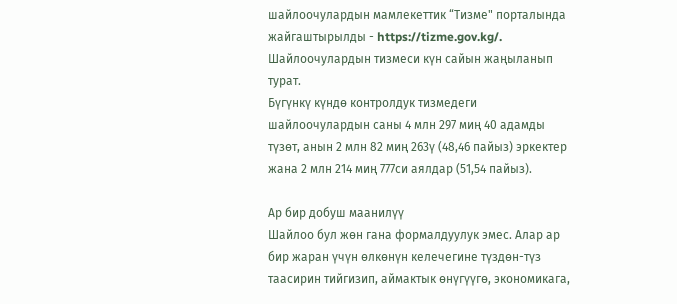шайлоочулардын мамлекеттик “Тизме" порталында жайгаштырылды - https://tizme.gov.kg/. Шайлоочулардын тизмеси күн сайын жаңыланып турат.
Бүгүнкү күндө контролдук тизмедеги шайлоочулардын саны 4 млн 297 миң 40 адамды түзөт, анын 2 млн 82 миң 263ү (48,46 пайыз) эркектер жана 2 млн 214 миң 777си аялдар (51,54 пайыз).

Ар бир добуш маанилүү
Шайлоо бул жөн гана формалдуулук эмес. Алар ар бир жаран үчүн өлкөнүн келечегине түздөн-түз таасирин тийгизип, аймактык өнүгүүгө, экономикага,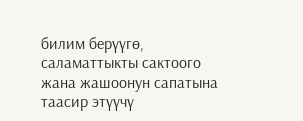билим берүүгө, саламаттыкты сактоого жана жашоонун сапатына таасир этүүчү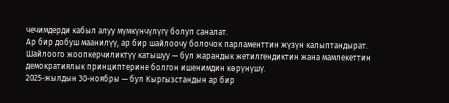чечимдерди кабыл алуу мүмкүнчүлүгү болуп саналат.
Ар бир добуш маанилүү, ар бир шайлоочу болочок парламенттин жүзүн калыптандырат. Шайлоого жоопкерчиликтүү катышуу — бул жарандык жетилгендиктин жана мамлекеттин демократиялык принциптерине болгон ишенимдин көрүнүшү.
2025-жылдын 30-ноябры — бул Кыргызстандын ар бир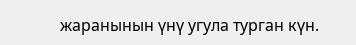жаранынын үнү угула турган күн.